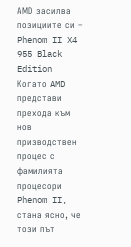АМD засилва позициите си – Phenom II X4 955 Black Edition
Когато AMD представи прехода към нов призводствен процес с фамилията процесори Phenom II, стана ясно, че този път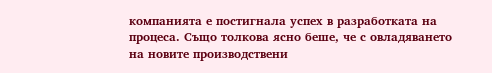компанията е постигнала успех в разработката на процеса. Също толкова ясно беше, че с овладяването на новите производствени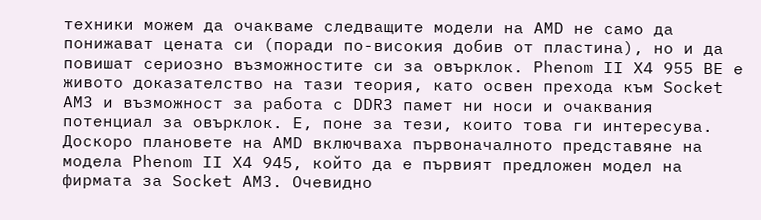техники можем да очакваме следващите модели на AMD не само да понижават цената си (поради по-високия добив от пластина), но и да повишат сериозно възможностите си за овърклок. Phenom II X4 955 BE е живото доказателство на тази теория, като освен прехода към Socket AM3 и възможност за работа с DDR3 памет ни носи и очаквания потенциал за овърклок. Е, поне за тези, които това ги интересува.
Доскоро плановете на AMD включваха първоначалното представяне на модела Phenom II X4 945, който да е първият предложен модел на фирмата за Socket AM3. Очевидно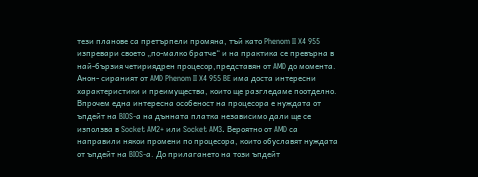тези планове са претърпели промяна, тъй като Phenom II X4 955 изпревари своето „по-малко братче“ и на практика се превърна в най-бързия четириядрен процесор,представян от AMD до момента. Анон- сираният от AMD Phenom II X4 955 BE има доста интересни характеристики и преимущества, които ще разгледаме поотделно.
Впрочем една интересна особеност на процесора е нуждата от ъпдейт на BIOS-а на дънната платка независимо дали ще се използва в Socket AM2+ или Socket AM3. Вероятно от AMD са направили някои промени по процесора, които обуславят нуждата от ъпдейт на BIOS-а. До прилагането на този ъпдейт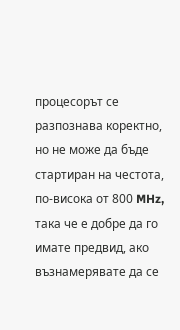процесорът се разпознава коректно, но не може да бъде стартиран на честота, по-висока от 800 MHz, така че е добре да го имате предвид, ако възнамерявате да се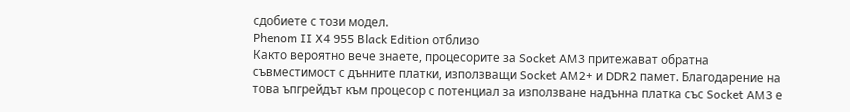сдобиете с този модел.
Phenom II X4 955 Black Edition отблизо
Както вероятно вече знаете, процесорите за Socket AM3 притежават обратна съвместимост с дънните платки, използващи Socket AM2+ и DDR2 памет. Благодарение на това ъпгрейдът към процесор с потенциал за използване надънна платка със Socket AM3 е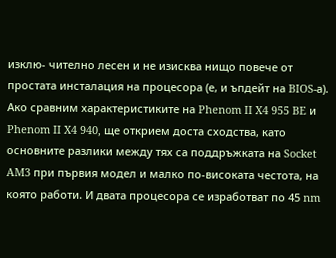изклю- чително лесен и не изисква нищо повече от простата инсталация на процесора (е, и ъпдейт на BIOS-а).
Ако сравним характеристиките на Phenom II X4 955 BE и Phenom II X4 940, ще открием доста сходства, като основните разлики между тях са поддръжката на Socket AM3 при първия модел и малко по-високата честота, на която работи. И двата процесора се изработват по 45 nm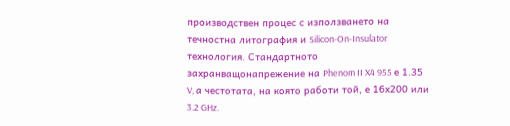производствен процес с използването на течностна литография и Silicon-On-Insulator технология. Стандартното захранващонапрежение на Phenom II X4 955 е 1.35 V, а честотата, на която работи той, е 16х200 или 3.2 GHz.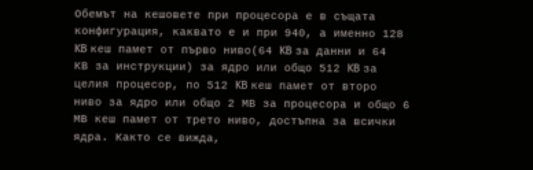Обемът на кешовете при процесора е в същата конфигурация, каквато е и при 940, а именно 128 KB кеш памет от първо ниво(64 KB за данни и 64 КВ за инструкции) за ядро или общо 512 KB за целия процесор, по 512 KB кеш памет от второ ниво за ядро или общо 2 МВ за процесора и общо 6 МВ кеш памет от трето ниво, достъпна за всички ядра. Както се вижда,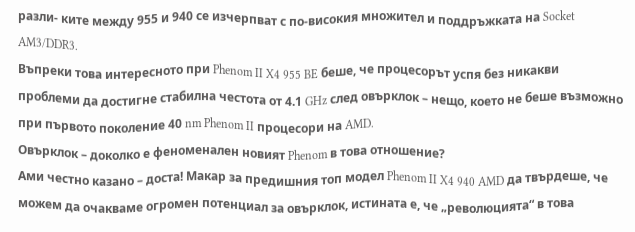разли- ките между 955 и 940 се изчерпват с по-високия множител и поддръжката на Socket AM3/DDR3.
Въпреки това интересното при Phenom II X4 955 BE беше, че процесорът успя без никакви проблеми да достигне стабилна честота от 4.1 GHz след овърклок – нещо, което не беше възможно при първото поколение 40 nm Phenom II процесори на AMD.
Овърклок – доколко е феноменален новият Phenom в това отношение?
Ами честно казано – доста! Макар за предишния топ модел Phenom II X4 940 AMD да твърдеше, че можем да очакваме огромен потенциал за овърклок, истината е, че „революцията“ в това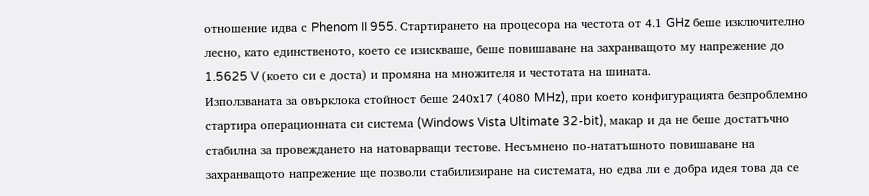отношение идва с Phenom II 955. Стартирането на процесора на честота от 4.1 GHz беше изключително лесно, като единственото, което се изискваше, беше повишаване на захранващото му напрежение до 1.5625 V (което си е доста) и промяна на множителя и честотата на шината.
Използваната за овърклока стойност беше 240х17 (4080 MHz), при което конфигурацията безпроблемно стартира операционната си система (Windows Vista Ultimate 32-bit), макар и да не беше достатъчно стабилна за провеждането на натоварващи тестове. Несъмнено по-нататъшното повишаване на захранващото напрежение ще позволи стабилизиране на системата, но едва ли е добра идея това да се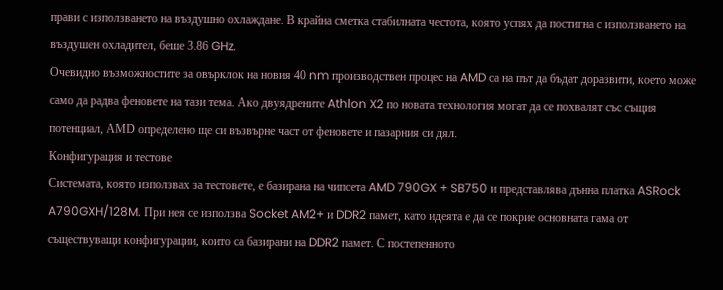прави с използването на въздушно охлаждане. В крайна сметка стабилната честота, която успях да постигна с използването на въздушен охладител, беше 3.86 GHz.
Очевидно възможностите за овърклок на новия 40 nm производствен процес на AMD са на път да бъдат доразвити, което може само да радва феновете на тази тема. Ако двуядрените Athlon X2 по новата технология могат да се похвалят със същия потенциал, АМD определено ще си възвърне част от феновете и пазарния си дял.
Конфигурация и тестове
Системата, която използвах за тестовете, е базирана на чипсета AMD 790GX + SB750 и представлява дънна платка ASRock A790GXH/128M. При нея се използва Socket AM2+ и DDR2 памет, като идеята е да се покрие основната гама от съществуващи конфигурации, които са базирани на DDR2 памет. С постепенното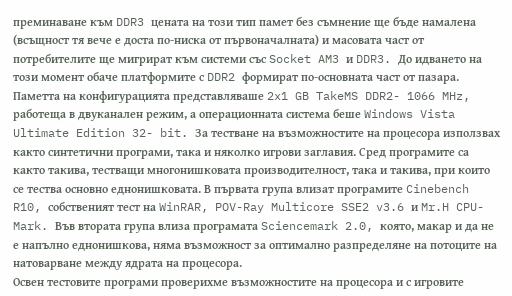преминаване към DDR3 цената на този тип памет без съмнение ще бъде намалена (всъщност тя вече е доста по-ниска от първоначалната) и масовата част от потребителите ще мигрират към системи със Socket AM3 и DDR3. До идването на този момент обаче платформите с DDR2 формират по-основната част от пазара.
Паметта на конфигурацията представляваше 2x1 GB TakeMS DDR2- 1066 MHz, работеща в двуканален режим, а операционната система беше Windows Vista Ultimate Edition 32- bit. За тестване на възможностите на процесора използвах както синтетични програми, така и няколко игрови заглавия. Сред програмите са както такива, тестващи многонишковата производителност, така и такива, при които се тества основно еднонишковата. В първата група влизат програмите Cinebench R10, собственият тест на WinRAR, POV-Ray Multicore SSE2 v3.6 и Mr.H CPU-Mark. Във втората група влиза програмата Sciencemark 2.0, която, макар и да не е напълно еднонишкова, няма възможност за оптимално разпределяне на потоците на натоварване между ядрата на процесора.
Освен тестовите програми проверихме възможностите на процесора и с игровите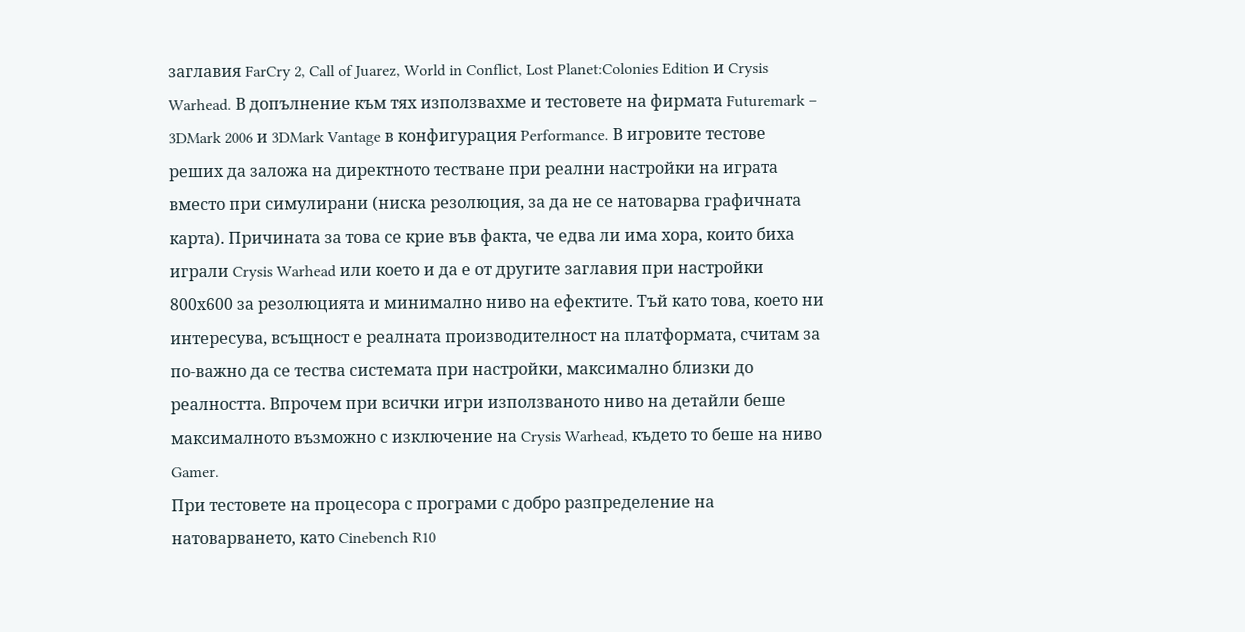заглавия FarCry 2, Call of Juarez, World in Conflict, Lost Planet:Colonies Edition и Crysis Warhead. В допълнение към тях използвахме и тестовете на фирмата Futuremark – 3DMark 2006 и 3DMark Vantage в конфигурация Performance. В игровите тестове реших да заложа на директното тестване при реални настройки на играта вместо при симулирани (ниска резолюция, за да не се натоварва графичната карта). Причината за това се крие във факта, че едва ли има хора, които биха играли Crysis Warhead или което и да е от другите заглавия при настройки 800х600 за резолюцията и минимално ниво на ефектите. Тъй като това, което ни интересува, всъщност е реалната производителност на платформата, считам за по-важно да се тества системата при настройки, максимално близки до реалността. Впрочем при всички игри използваното ниво на детайли беше максималното възможно с изключение на Crysis Warhead, където то беше на ниво Gamer.
При тестовете на процесора с програми с добро разпределение на натоварването, като Cinebench R10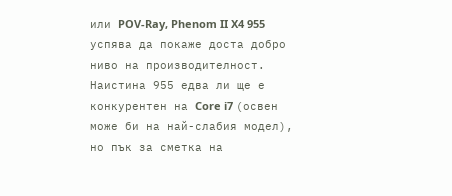или POV-Ray, Phenom II X4 955 успява да покаже доста добро ниво на производителност. Наистина 955 едва ли ще е конкурентен на Core i7 (освен може би на най-слабия модел), но пък за сметка на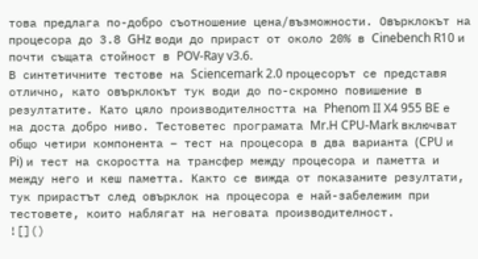това предлага по-добро съотношение цена/възможности. Овърклокът на процесора до 3.8 GHz води до прираст от около 20% в Cinebench R10 и почти същата стойност в POV-Ray v3.6.
В синтетичните тестове на Sciencemark 2.0 процесорът се представя отлично, като овърклокът тук води до по-скромно повишение в резултатите. Като цяло производителността на Phenom II X4 955 BE е на доста добро ниво. Тестоветес програмата Mr.H CPU-Mark включват общо четири компонента – тест на процесора в два варианта (CPU и Pi) и тест на скоростта на трансфер между процесора и паметта и между него и кеш паметта. Както се вижда от показаните резултати, тук прирастът след овърклок на процесора е най-забележим при тестовете, които наблягат на неговата производителност.
![]()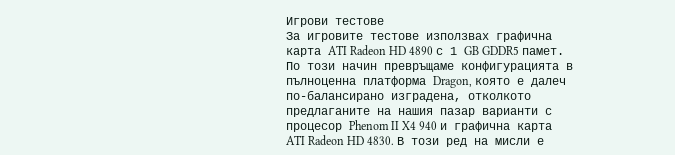Игрови тестове
За игровите тестове използвах графична карта ATI Radeon HD 4890 с 1 GB GDDR5 памет. По този начин превръщаме конфигурацията в пълноценна платформа Dragon, която е далеч по-балансирано изградена, отколкото предлаганите на нашия пазар варианти с процесор Phenom II X4 940 и графична карта ATI Radeon HD 4830. В този ред на мисли е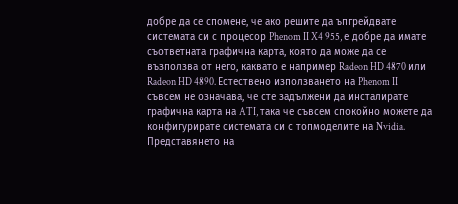добре да се спомене, че ако решите да ъпгрейдвате системата си с процесор Phenom II X4 955, е добре да имате съответната графична карта, която да може да се възползва от него, каквато е например Radeon HD 4870 или Radeon HD 4890. Естествено използването на Phenom II съвсем не означава, че сте задължени да инсталирате графична карта на ATI, така че съвсем спокойно можете да конфигурирате системата си с топмоделите на Nvidia.
Представянето на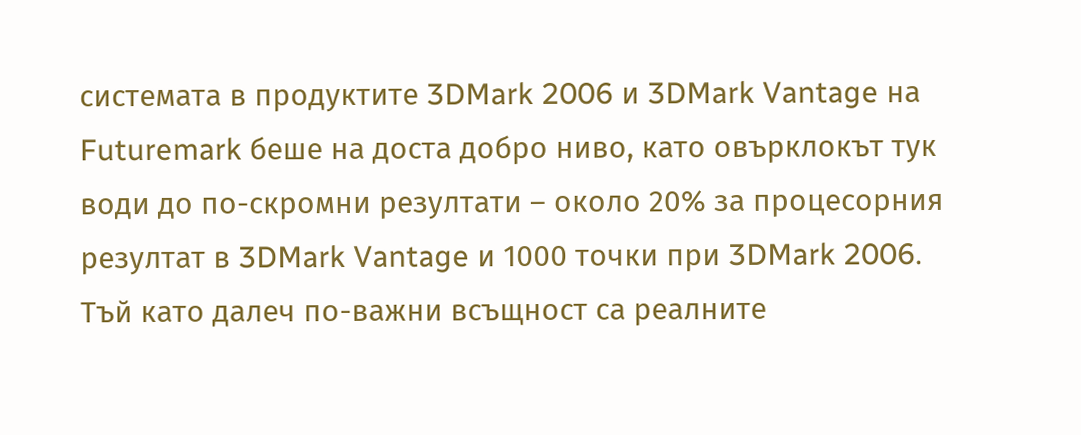системата в продуктите 3DMark 2006 и 3DMark Vantage на Futuremark беше на доста добро ниво, като овърклокът тук води до по-скромни резултати – около 20% за процесорния резултат в 3DMark Vantage и 1000 точки при 3DMark 2006. Тъй като далеч по-важни всъщност са реалните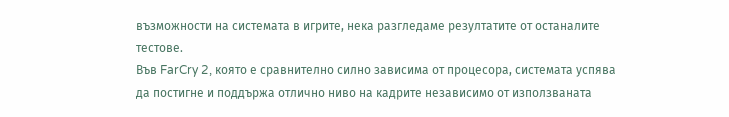възможности на системата в игрите, нека разгледаме резултатите от останалите тестове.
Във FarCry 2, която е сравнително силно зависима от процесора, системата успява да постигне и поддържа отлично ниво на кадрите независимо от използваната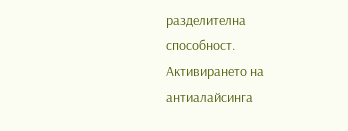разделителна способност. Активирането на антиалайсинга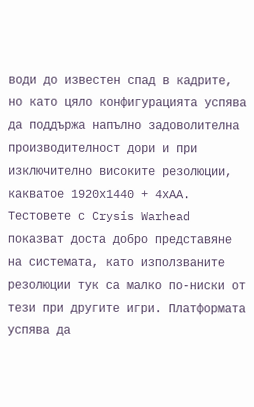води до известен спад в кадрите, но като цяло конфигурацията успява да поддържа напълно задоволителна производителност дори и при изключително високите резолюции, какватое 1920х1440 + 4хАА.
Тестовете с Crysis Warhead показват доста добро представяне на системата, като използваните резолюции тук са малко по-ниски от тези при другите игри. Платформата успява да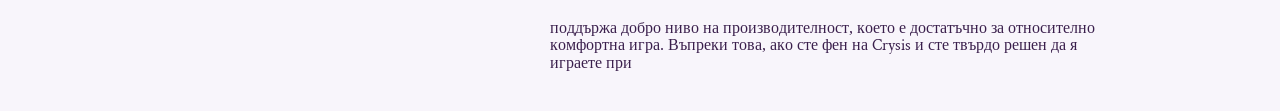поддържа добро ниво на производителност, което е достатъчно за относително комфортна игра. Въпреки това, ако сте фен на Crysis и сте твърдо решен да я играете при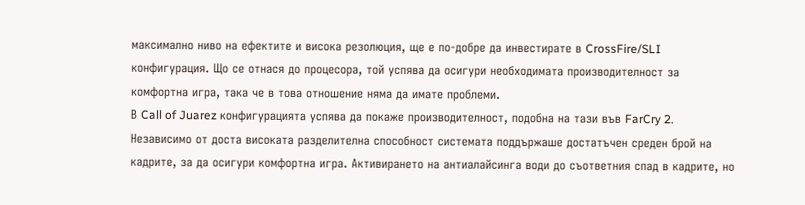максимално ниво на ефектите и висока резолюция, ще е по-добре да инвестирате в CrossFire/SLI конфигурация. Що се отнася до процесора, той успява да осигури необходимата производителност за комфортна игра, така че в това отношение няма да имате проблеми.
В Call of Juarez конфигурацията успява да покаже производителност, подобна на тази във FarCry 2. Независимо от доста високата разделителна способност системата поддържаше достатъчен среден брой на кадрите, за да осигури комфортна игра. Активирането на антиалайсинга води до съответния спад в кадрите, но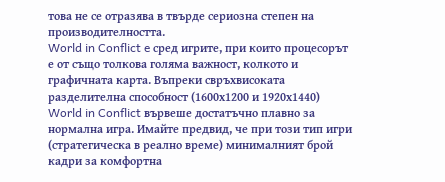това не се отразява в твърде сериозна степен на производителността.
World in Conflict e сред игрите, при които процесорът е от също толкова голяма важност, колкото и графичната карта. Въпреки свръхвисоката разделителна способност (1600х1200 и 1920х1440) World in Conflict вървеше достатъчно плавно за нормална игра. Имайте предвид, че при този тип игри (стратегическа в реално време) минималният брой кадри за комфортна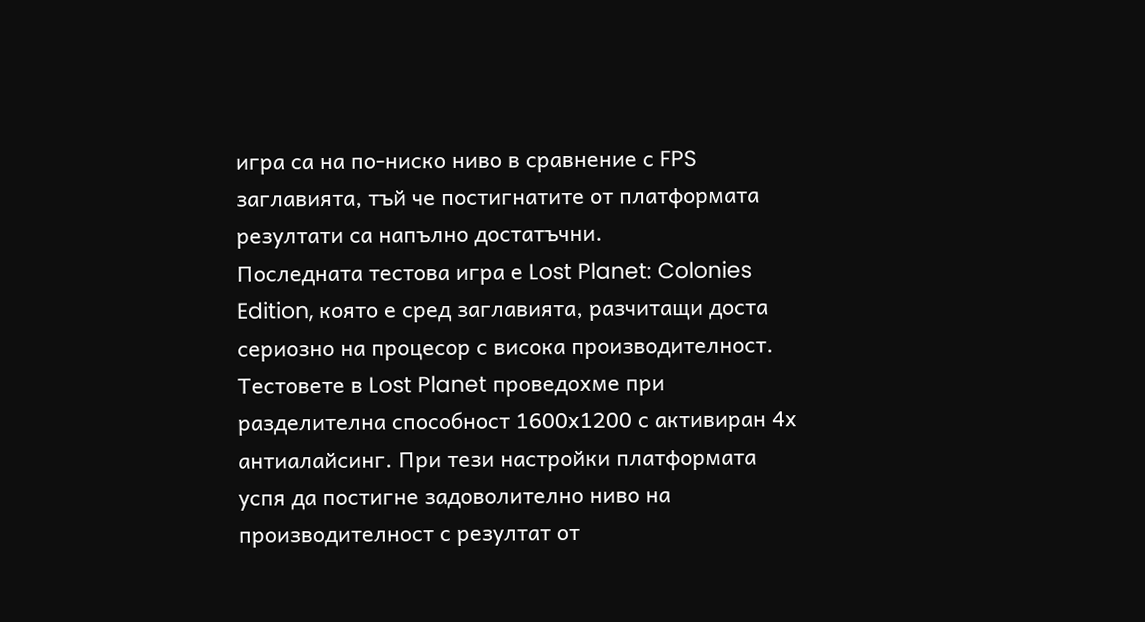игра са на по-ниско ниво в сравнение с FPS заглавията, тъй че постигнатите от платформата резултати са напълно достатъчни.
Последната тестова игра е Lost Planet: Colonies Edition, която е сред заглавията, разчитащи доста сериозно на процесор с висока производителност. Тестовете в Lost Planet проведохме при разделителна способност 1600х1200 с активиран 4х антиалайсинг. При тези настройки платформата успя да постигне задоволително ниво на производителност с резултат от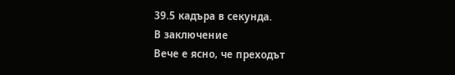39.5 кадъра в секунда.
В заключение
Вече е ясно, че преходът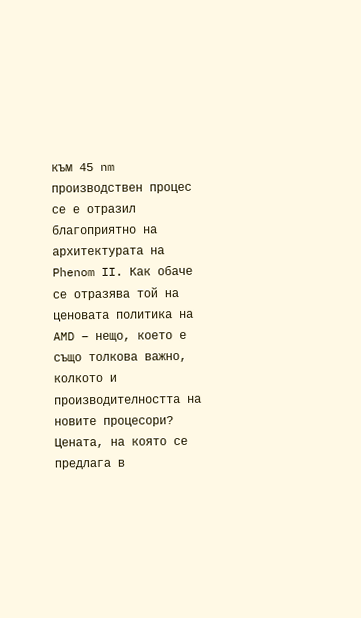към 45 nm производствен процес се е отразил благоприятно на архитектурата на Phenom II. Как обаче се отразява той на ценовата политика на AMD – нещо, което е също толкова важно, колкото и производителността на новите процесори? Цената, на която се предлага в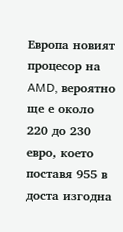Европа новият процесор на AMD, вероятно ще е около 220 до 230 евро, което поставя 955 в доста изгодна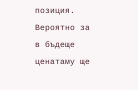позиция. Вероятно за в бъдеще ценатаму ще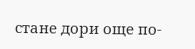стане дори още по-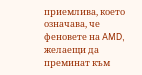приемлива, което означава, че феновете на AMD, желаещи да преминат към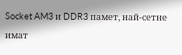Socket AM3 и DDR3 памет, най-сетне имат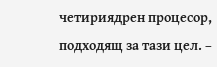четириядрен процесор, подходящ за тази цел. –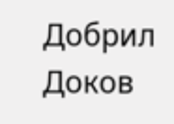Добрил Доков